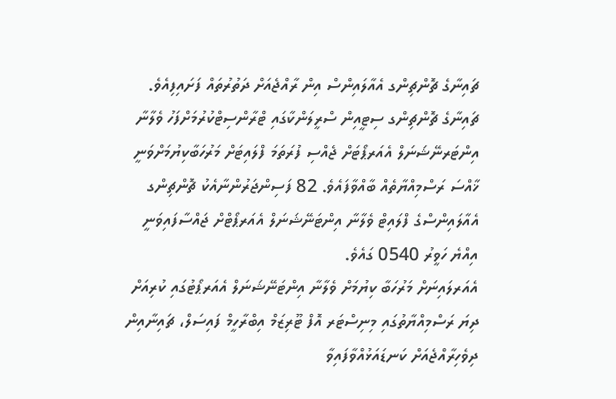ޗައިނާގެ ޗޮންޗިންގ އެއާލައިންސް އިން ރާއްޖެއަށް ދަތުރުތައް ފަށައިފިއެވެ. ޗައިނާގެ ޗޮންޗިންގ ސިޓީއިން ސްރީލަންކާގައި ޓްރާންސިޓްކުރުމަށްފަހު ވެލާނާ އިންޓަރނޭޝަނަލް އެއަރޕޯޓަށް ޖެއްސި ފުރަތަމަ ފްލައިޓަށް މަރުހަބާކިޔުމަށްވަނީ ޚާއްސަ ރަސްމިއްޔާތެއް ބާއްވާފައެވެ. 82 ފަސިންޖަރުންނާއެކު ޗޮންޗިންގ އެއާލައިންސްގެ ފްލައިޓް ވެލާނާ އިންޓަނޭޝަނަލް އެއަރޕޯޓްށް ޖައްސާފައިވަނީ އިއްޔެ ހަވީރު 0540 ގައެވެ.
އެއަރލައިނަށް މަރުހަބާ ކިޔުމަށް ވެލާނާ އިންޓަނޭޝަނަލް އެއަރޕޯޓުގައި ކުރިއަށް ދިޔަ ރަސްމިއްޔާތުގައި މިނިސްޓަރ އޮފް ޓޫރިޒަމް އިބްރާހީމް ފައިސަލް، ޗައިނާއިން ދިވެހިރާއްޖެއަށް ކަނޑައަޅުއްވާފައިވާ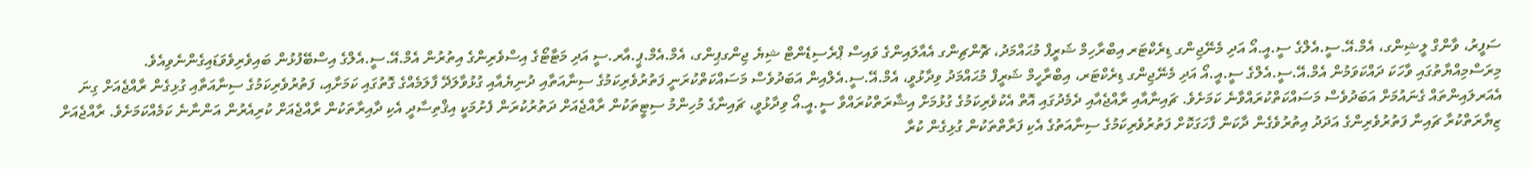ސަފީރު، ވާންގް ލީޝިންގ، އެމް.އޭ.ސީ.އެލްގެ ސީ.އީ.އޯ އަދި މެނޭޖިންގ ޑިރެކްޓަރ އިބްރާހިމް ޝަރީފް މުޙައްމަދު، ޗޮންޗިންގ އެއާލައިންގެ ވައިސް ޕްރެސިޑެންޓް ޝިޔެ ޖިންގޕިންގ، އެމް.އެމް.ޕީ.އާރ.ސީ އަދި މަޓާޓޯގެ އިސްވެރިންގެ އިތުރުން އެމް.އޭ.ސީ.އެލްގެ އިސްބޭފުޅުން ބައިވެރިވެވަޑައިގެންނެވިއެވެ.
މިރަސްމިއްޔާތުގައި ވާހަކަ ދައްކަވަމުން އެމް.އޭ.ސީ.އެލްގެ ސީ.އީ.އޯ އަދި މެނޭޖިންގ ޑިރެކްޓަރ، އިބްރާހީމް ޝަރީފް މުޙައްމަދު ވިދާޅުވީ، އެމް.އޭ.ސީ.އެލްއިން އަބަދުވެސް މަސައްކަތްކުރަނީ ފަތުރުވެރިކަމުގެ ސިނާއަތާއި ދުނިޔެއާއި ގުޅުވާލަދޭ ފާލަމެއްގެ ގޮތުގައި ކަމަށާއި، ފަތުރުވެރިކަމުގެ ސިނާއަތާއި ގުޅިގެން ރާއްޖެއަށް ގިނަ އެއަރލައިންތައް ގެނައުމަށް އަބަދުވެސް މަސައްކަތްކުރައްވާނެ ކަމަށެވެ. ޗައިނާއާއި ރާއްޖެއާއި ދެމެދުގައި އޮތް އެކުވެރިކަމުގެ ގުޅުމަށް އިޝާރަތްކުރައްވާ ސީ.އީ.އޯ ވިދާޅުވީ، ޗައިނާގެ މުހިންމު ސިޓީތަކުން ރާއްޖެއަށް ދަތުރުކުރަން ފެށުމަކީ އިޤްތިސާދީ އެކި ދާއިރާތަކުން ރާއްޖެއަށް ކުރިއެރުން އަންނާނެ ކަމެއްކަމަށެވެ. ރާއްޖެއަށް ޒިޔާރަތްކުރާ ޗައިނާ ފަތުރުވެރިންގެ އަދަދު އިތުރުވެގެން ދާކަން ފާހަގަކޮށް ފަތުރުވެރިކަމުގެ ސިނާއަތުގެ އެކި ފަރާތްތަކުން ގުޅިގެން ކުރާ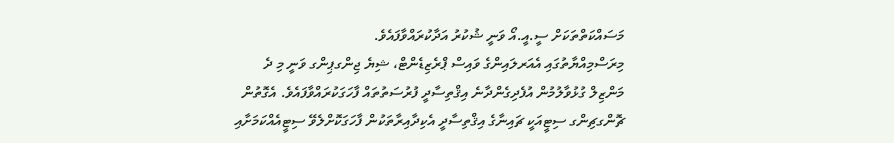މަސައްކަތްތަކަށް ސީ.އީ.އޯ ވަނީ ޝުކުރު އަދާކުރައްވާފައެވެ.
މިރަސްމިއްޔާތުގައި އެއަރލައިންގެ ވައިސް ޕްރެޒިޑެންޓް، ޝިޔެ ޖިންގޕިންގ ވަނީ މި ދެ މަންޒިލް ގުޅުވާލުމުން އުފެދިގެންދާނެ އިޤްތިސާދީ ފުރުސަތުތައް ފާހަގަކުރައްވާފައެވެ. އެގޮތުން ޗޮންގޗިންގ ސިޓީއަކީ ޗައިނާގެ އިޤްތިސާދީ އެކިދާއިރާތަކުން ފާހަގަކޮށްލެވޭ ސިޓީއެއްކަމަށާއި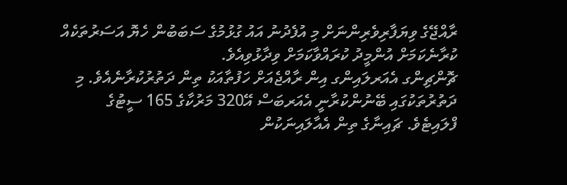ރާއްޖޭގެ ވިޔަފާރިވެރިންނަށް މި އުފެދުނު އައު ގުޅުމުގެ ސަބަބުން ހެޔޮ އަސަރުތަކެއް ކުރާނެކަމަށް އުންމީދު ކުރައްވާކަމަށް ވިދާޅުވިއެވެ.
ޗޮންޗިންގ އެއަރލައިންގ އިން ރާއްޖެއަށް ހަފުތާއަކު ތިން ދަތުރުކުރާނެއެވެ. މި ދަތުރުތަކުގައި ބޭނުންކުރާނީ އެއަރބަސް އޭ320 މަރުކާގެ 165 ސީޓުގެ ފްލައިޓެވެ. ޗައިނާގެ ތިން އެއާލައިނަކުން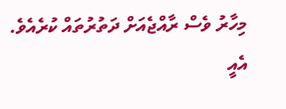މިހާރު ވެސް ރާއްޖެއަށް ދަތުރުތައް ކުރެއެވެ. އެއީ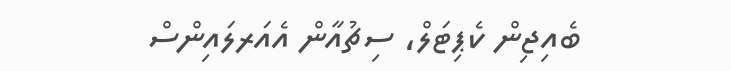ބެއިޖިން ކެޕިޓަލް، ސިޗުއާން އެއަރލައިންސް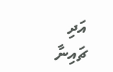އަދި ޗައިނާ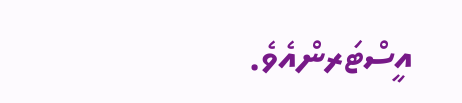އީސްޓަރންއެވެ.